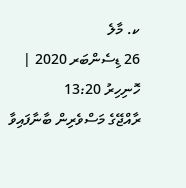ކ. މާލެ
26 ޑިސެންބަރ 2020 | ހޮނިހިރު 13:20
ރާއްޖޭގެ މަސްވެރިން ބާނާފައިވާ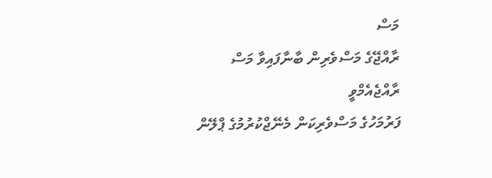މަސް
ރާއްޖޭގެ މަސްވެރިން ބާނާފައިވާ މަސް
ރާއްޖެއެމްވީ
ފަރުމަހުގެ މަސްވެރިކަން މެނޭޖްކުރުމުގެ ޕްލޭން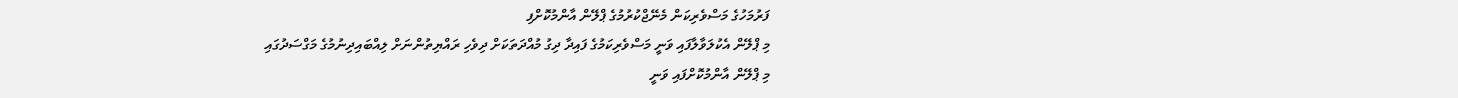ފަރުމަހުގެ މަސްވެރިކަން މެނޭޖްކުރުމުގެ ޕްލޭން އާންމުކޮށްފި
މި ޕްލޭން އެކުލަވާލާފައި ވަނީ މަސްވެރިކަމުގެ ފައިދާ ދިގު މުއްދަތަކަށް ދިވެހި ރައްޔިތުންނަށް ލިއްބައިދިނުމުގެ މަގްސަދުގައި
މި ޕްލޭން އާންމުކޮށްފައި ވަނީ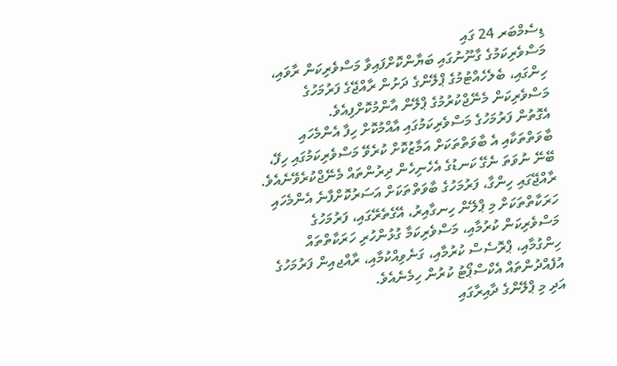ޑިސެމްބަރ 24 ގައި
މަސްވެރިކަމުގެ ގާނޫނުގައި ބަޔާންކޮށްފައިވާ މަސްވެރިކަން ރާވައި، ހިންގައި، ބެލެހެއްޓުމުގެ ޕްލޭންގެ ދަށުން ރާއްޖޭގެ ފަރުމަހުގެ މަސްވެރިކަން މެނޭޖްކުރުމުގެ ޕްލޭން އާންމުކޮށްފިއެވެ.
އެގޮތުން ފަރުމަހުގެ މަސްވެރިކަމުގައި އާއްމުކޮށް ހިފާ އެންމެހައި ބާވަތްތަކާއި އެ ބާވަތްތަކަށް އަމާޒުކޮށް ކުރެވޭ މަސްވެރިކަމުގައި ހިފޭ، ބޭނޭ ނުވަތަ ނެގޭ ކަނޑުގެ އެހެނިހެން ދިރުންތައް މެނޭޖްކުރެވޭނެއެވެ. ރާއްޖޭގައި ހިންގާ، ފަރުމަހުގެ ބާވަތްތަކަށް އަސަރުކޮށްފާނެ އެންމެހައި ހަރަކާތްތަކަށް މި ޕްލޭން ހިނގާއިރު، އޭގެތެރޭގައި، ފަރުމަހުގެ މަސްވެރިކަން ކުރުމާއި، މަސްވެރިކަމާ ގުޅުންހުރި ހަރަކާތްތައް ހިންގުމާއި، ޕްރޮސެސް ކުރުމާއި، ގަނެވިއްކުމާއި، ރާއްޖއިން ފަރުމަހުގެ އުފެއްދުންތައް އެކްސްޕޯޓު ކުރުން ހިމެނެއެވެ.
އަދި މި ޕްލޭންގެ ދާއިރާގައި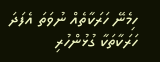ހިމެނޭ ހަރަކާތެއް ނުވަތަ އެފަދަ ހަރަކާތަކާ ގުޅުންހުރި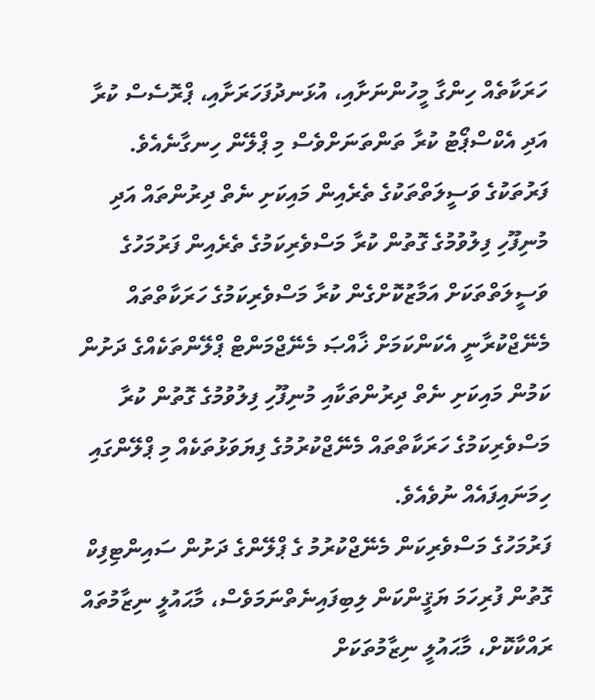ހަރަކާތެއް ހިންގާ މީހުންނަށާއި، އުޅަނދުފަހަރަށާއި، ޕްރޮސެސް ކުރާ އަދި އެކްސްޕޯޓު ކުރާ ތަންތަނަށްވެސް މި ޕްލޭން ހިނގާނެއެވެ.
ފަރުތަކުގެ ވަސީލަތްތަކުގެ ތެރެއިން މައިކަށި ނެތް ދިރުންތައް އަދި މުނިފޫހި ފިލުވުމުގެ ގޮތުން ކުރާ މަސްވެރިކަމުގެ ތެރެއިން ފަރުމަހުގެ ވަސީލަތްތަކަށް އަމާޒުކޮށްގެން ކުރާ މަސްވެރިކަމުގެ ހަރަކާތްތައް މެނޭޖްކުރާނީ އެކަންކަމަށް ޚާއްޞަ މެނޭޖްމަންޓް ޕްލޭންތަކެއްގެ ދަށުން ކަމުން މައިކަށި ނެތް ދިރުންތަކާއި މުނިފޫހި ފިލުވުމުގެ ގޮތުން ކުރާ މަސްވެރިކަމުގެ ހަރަކާތްތައް މެނޭޖްކުރުމުގެ ފިޔަވަޅުތަކެއް މި ޕްލޭންގައި ހިމަނައިފައެއް ނުވެއެވެ.
ފަރުމަހުގެ މަސްވެރިކަން މެނޭޖްކުރުމު ގެ ޕްލޭންގެ ދަށުން ސައިންޓިފިކް ގޮތުން ފުރިހަމަ ޔަޤީންކަން ލިބިފައިނެތްނަމަވެސް، މާޙައުލީ ނިޒާމުތައް ރައްކާކޮށް، މާޙައުލީ ނިޒާމުތަކަށް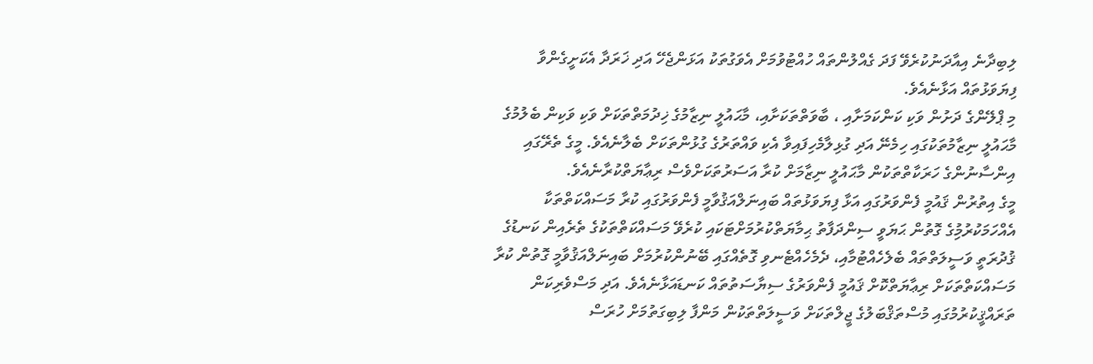ލިބިދާނެ އިއާދަނުކުރެވޭ ފަދަ ގެއްލުންތައް ހުއްޓުވުމަށް އެވަގުތަކު އަޅަންޖެހޭ އަދި ޚަރަދާ އެކަށީގެންވާ ފިޔަވަޅުތައް އަޅާނެއެވެ.
މި ޕްލޭންގެ ދަށުން ވަކި ކަންކަމަށާއި ، ބާވަތްތަކަށާއި، މާޙައުލީ ނިޒާމުގެ ޚިދުމަތްތަކަށް ވަކި ވަކިން ބެލުމުގެ މާޙައުލީ ނިޒާމުތަކުގައި ހިމެނޭ އަދި ގުޅިލާމެހިފައިވާ އެކި ވައްތަރުގެ ގުޅުންތަކަށް ބެލާނެއެވެ. މީގެ ތެރޭގައި އިންސާނުންގެ ހަރަކާތްތަކުން މާޙައުލީ ނިޒާމަށް ކުރާ އަސަރުތަކަށްވެސް ރިޢާޔަތްކުރާނެއެވެ.
މީގެ އިތުރުން ޤައުމީ ފެންވަރުގައި އަޅާ ފިޔަވަޅުތައް ބައިނަލްއަޤުވާމީ ފެންވަރުގައި ކުރާ މަސައްކަތްތަކާ އެއްހަމަކުރުމިުގެ ގޮތުން ޙަޔަވީ ސިންދަފާތު ޙިމާޔަތްކުރުމަށްޓަކައި ކުރެވޭ މަސައްކަތްތަކުގެ ތެރެއިން ކަނޑުގެ ޤުދުރަތީ ވަސީލަތްތައް ބެލެހެއްޓުމާއި، ދެމެހެއްޓެނވި ގޮތެއްގައި ބޭނުންކުރުމަށް ބައިނަލްއަޤުވާމީ ގޮތުން ކުރާ މަސައްކަތްތަކަށް ރިޢާޔަތްކޮށް ޤައުމީ ފެންވަރުގެ ސިޔާސަތުތައް ކަނޑައަޅާނެއެވެ. އަދި މަސްވެރިކަން ތަރައްޤީކުރުމުގައި މުސްތަޤްބަލުގެ ޖީލްތަކަށް ވަސީލަތްތަކުން މަންފާ ލިބިގަތުމަށް ހުރަސް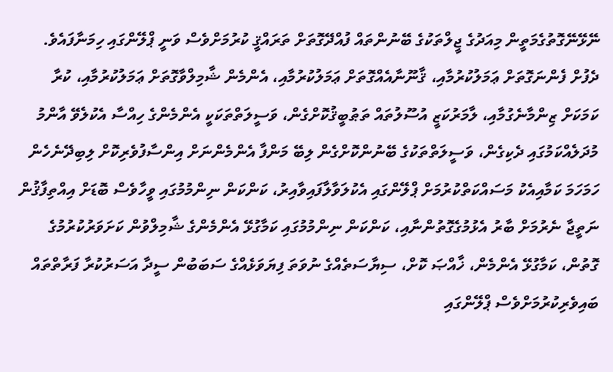ނޭޅޭނޭގޮތުގެމަތީން މިއަދުގެ ޖީލްތަކުގެ ބޭނުންތައް ފުއްދޭގޮތަށް ތަރައްޤީ ކުރުމަށްވެސް ވަނީ ޕްލޭންގައި ހިމަނާފައެވެ.
ދެފުށް ފެންނަގޮތަށް ޢަމަލުކުރުމާއި، ޤާނޫނާއެއްގޮތަށް ޢަމަލުކުރުމާއި، އެންމެން ޝާމިލްވާގޮތަށް ޢަމަލުކުރުމާއި، ކުރާ ކަމަކަށް ޒިންމާނެގުމާއި، ލާމަރުކަޒީ އުސޫލުތައް ތަޠުބީޤުކޮށްގެން، ވަސީލަތްތަކަކީ އެންމެންގެ ހިއްސާ އެކުލެވޭ އާންމު މުދަލެއްކަމުގައި ދެކިގެން، ވަސީލަތްތަކުގެ ބޭނުންކޮށްގެން ލިބޭ މަންފާ އެންމެންނަށް އިންސާފުވެރިކޮށް ލިބިދޭނެހެން ހަމަހަމަ ކަމާއިއެކު މަސައްކަތްކުރުމަށް ޕްލޭންގައި އެކުލަވާލާފައިވާއިރު، ކަންކަން ނިންމުމުގައި ވީހާވެސް ބޮޑަށް އިއްތިފާޤުން ނަތީޖާ ނެރުމަށް ބާރު އެޅުމުގެގޮތުންނާއި، ކަންކަން ނިންމުމުގައި ކަމާގުޅޭ އެންމެންގެ ޝާމިލްވުން ކަށަވަރުކުރުމުގެ ގޮތުން، ކަމާގުޅޭ އެންމެން، ޚާއްޞަ ކޮށް، ސިޔާސަތެއްގެ ނުވަތަ ފިޔަވަޅެއްގެ ސަބަބުން ސީދާ އަސަރުކުރާ ފަރާތްތައް ބައިވެރިކުރުމަށްވެސް ޕްލޭންގައި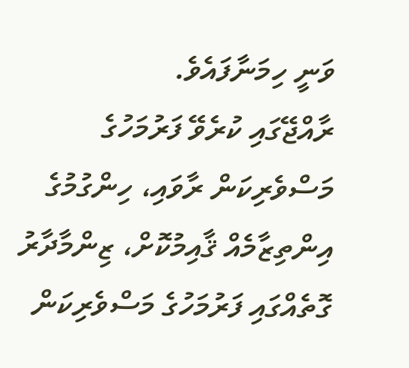ވަނީ ހިމަނާފައެވެ.
ރާއްޖޭގައި ކުރެވޭ ފަރުމަހުގެ މަސްވެރިކަން ރާވައި، ހިންގުމުގެ އިންތިޒާމެއް ޤާއިމުކޮށް، ޒިންމާދާރު ގޮތެއްގައި ފަރުމަހުގެ މަސްވެރިކަން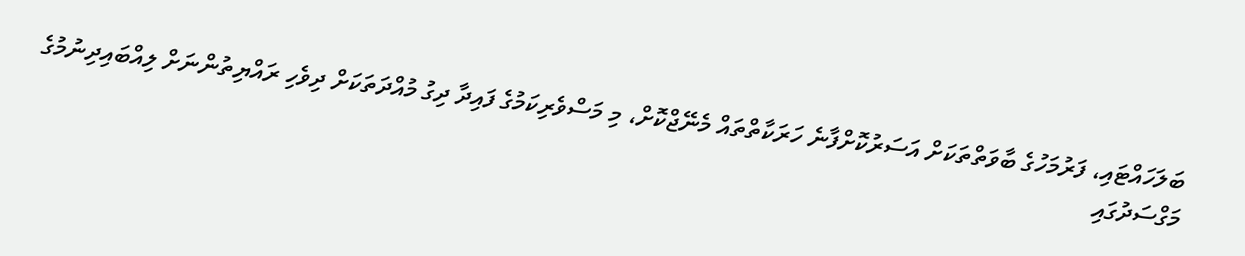ބަލަހައްޓައި، ފަރުމަހުގެ ބާވަތްތަކަށް އަސަރުކޮށްފާނެ ހަރަކާތްތައް މެނޭޖްކޮށް، މި މަސްވެރިކަމުގެ ފައިދާ ދިގު މުއްދަތަކަށް ދިވެހި ރައްޔިތުންނަށް ލިއްބައިދިނުމުގެ މަގްސަދުގައި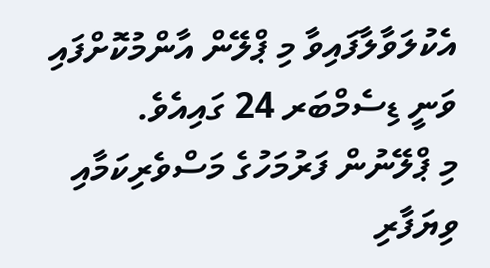އެކުލަވާލާފައިވާ މި ޕްލޭން އާންމުކޮށްފައި ވަނީ ޑިސެމްބަރ 24 ގައިއެވެ.
މި ޕްލޭނުން ފަރުމަހުގެ މަސްވެރިކަމާއި ވިޔަފާރި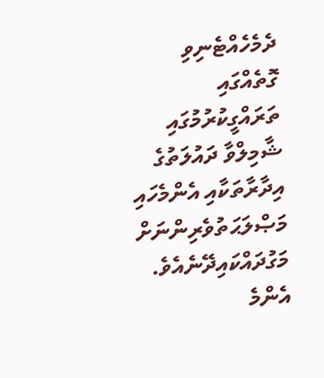ދެމެހެއްޓެނިވި ގޮތެއްގައި ތަރައްގީކުރުމުގައި ޝާމިލްވާ ދައުލަތުގެ އިދާރާތަކާއި އެންމެހައި މަޞްލަޙަތުވެރިންނަށް މަގުދައްކައިދޭނެއެވެ.
އެންމެ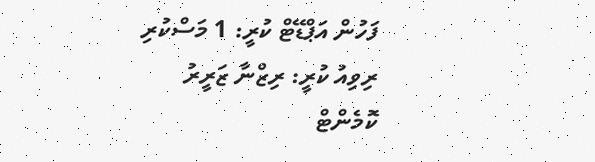ފަހުން އަޕްޑޭޓް ކުރީ: 1 މަސްކުރި
ރިވިއު ކުރީ: ރިޒްނާ ޒަރީރު
ކޮމެންޓް